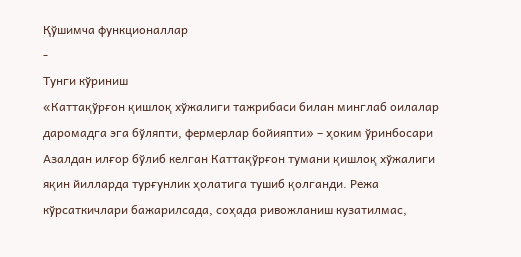Қўшимча функционаллар
-
Тунги кўриниш
«Каттақўрғон қишлоқ хўжалиги тажрибаси билан минглаб оилалар даромадга эга бўляпти, фермерлар бойияпти» – ҳоким ўринбосари
Азалдан илғор бўлиб келган Каттақўрғон тумани қишлоқ хўжалиги яқин йилларда турғунлик ҳолатига тушиб қолганди. Режа кўрсаткичлари бажарилсада, соҳада ривожланиш кузатилмас,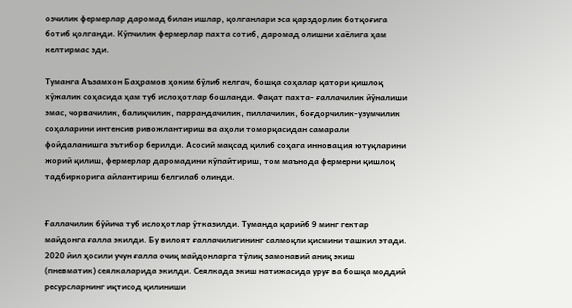озчилик фермерлар даромад билан ишлар, қолганлари эса қарздорлик ботқоғига ботиб қолганди. Кўпчилик фермерлар пахта сотиб, даромад олишни хаёлига ҳам келтирмас эди.

Туманга Аъзамхон Баҳрамов ҳоким бўлиб келгач, бошқа соҳалар қатори қишлоқ хўжалик соҳасида ҳам туб ислоҳотлар бошланди. Фақат пахта- ғаллачилик йўналиши эмас, чорвачилик, балиқчилик, паррандачилик, пиллачилик, боғдорчилик-узумчилик соҳаларини интенсив ривожлантириш ва аҳоли томорқасидан самарали фойдаланишга эътибор берилди. Асосий мақсад қилиб соҳага инновация ютуқларини жорий қилиш, фермерлар даромадини кўпайтириш, том маънода фермерни қишлоқ тадбиркорига айлантириш белгилаб олинди.


Ғаллачилик бўйича туб ислоҳотлар ўтказилди. Туманда қарийб 9 минг гектар майдонга ғалла экилди. Бу вилоят ғаллачилигининг салмоқли қисмини ташкил этади. 2020 йил ҳосили учун ғалла очиқ майдонларга тўлиқ замонавий аниқ экиш (пневматик) сеялкаларида экилди. Сеялкада экиш натижасида уруғ ва бошқа моддий ресурсларнинг иқтисод қилиниши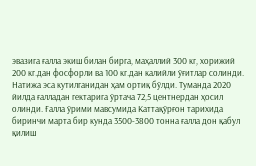эвазига ғалла экиш билан бирга, маҳаллий 300 кг, хорижий 200 кг.дан фосфорли ва 100 кг.дан калийли ўғитлар солинди. Натижа эса кутилганидан ҳам ортиқ бўлди. Туманда 2020 йилда ғалладан гектарига ўртача 72,5 центнердан ҳосил олинди. Ғалла ўрими мавсумида Каттақўрғон тарихида биринчи марта бир кунда 3500-3800 тонна ғалла дон қабул қилиш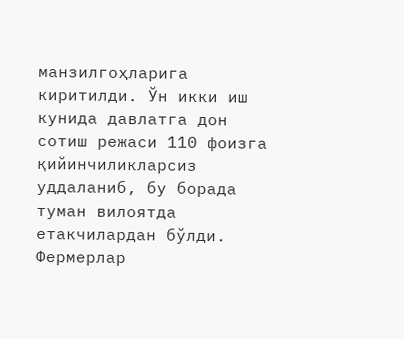манзилгоҳларига киритилди. Ўн икки иш кунида давлатга дон сотиш режаси 110 фоизга қийинчиликларсиз уддаланиб, бу борада туман вилоятда етакчилардан бўлди. Фермерлар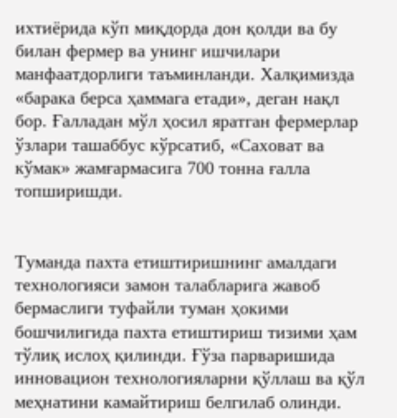ихтиёрида кўп миқдорда дон қолди ва бу билан фермер ва унинг ишчилари манфаатдорлиги таъминланди. Халқимизда «барака берса ҳаммага етади», деган нақл бор. Ғалладан мўл ҳосил яратган фермерлар ўзлари ташаббус кўрсатиб, «Саховат ва кўмак» жамғармасига 700 тонна ғалла топширишди.


Туманда пахта етиштиришнинг амалдаги технологияси замон талабларига жавоб бермаслиги туфайли туман ҳокими бошчилигида пахта етиштириш тизими ҳам тўлиқ ислоҳ қилинди. Ғўза парваришида инновацион технологияларни қўллаш ва қўл меҳнатини камайтириш белгилаб олинди.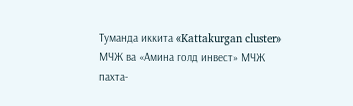Туманда иккита «Kattakurgan cluster» МЧЖ ва «Амина голд инвест» МЧЖ пахта-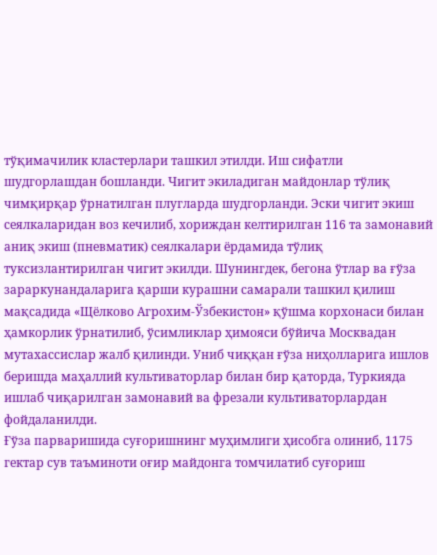тўқимачилик кластерлари ташкил этилди. Иш сифатли шудгорлашдан бошланди. Чигит экиладиган майдонлар тўлиқ чимқирқар ўрнатилган плугларда шудгорланди. Эски чигит экиш сеялкаларидан воз кечилиб, хориждан келтирилган 116 та замонавий аниқ экиш (пневматик) сеялкалари ёрдамида тўлиқ туксизлантирилган чигит экилди. Шунингдек, бегона ўтлар ва ғўза зараркунандаларига қарши курашни самарали ташкил қилиш мақсадида «Щёлково Агрохим-Ўзбекистон» қўшма корхонаси билан ҳамкорлик ўрнатилиб, ўсимликлар ҳимояси бўйича Москвадан мутахассислар жалб қилинди. Униб чиққан ғўза ниҳолларига ишлов беришда маҳаллий культиваторлар билан бир қаторда, Туркияда ишлаб чиқарилган замонавий ва фрезали культиваторлардан фойдаланилди.
Ғўза парваришида суғоришнинг муҳимлиги ҳисобга олиниб, 1175 гектар сув таъминоти оғир майдонга томчилатиб суғориш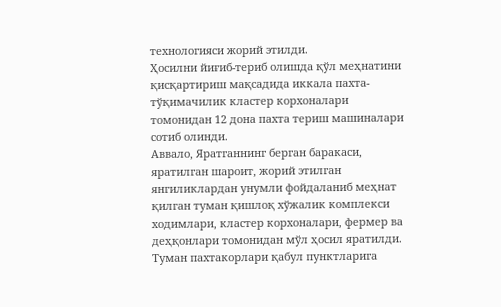технологияси жорий этилди.
Ҳосилни йиғиб-териб олишда қўл меҳнатини қисқартириш мақсадида иккала пахта-тўқимачилик кластер корхоналари томонидан 12 дона пахта териш машиналари сотиб олинди.
Аввало, Яратганнинг берган баракаси, яратилган шароит, жорий этилган янгиликлардан унумли фойдаланиб меҳнат қилган туман қишлоқ хўжалик комплекси ходимлари, кластер корхоналари, фермер ва деҳқонлари томонидан мўл ҳосил яратилди. Туман пахтакорлари қабул пунктларига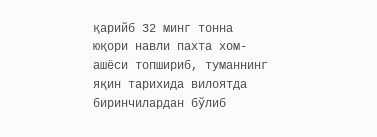қарийб 32 минг тонна юқори навли пахта хом-ашёси топшириб, туманнинг яқин тарихида вилоятда биринчилардан бўлиб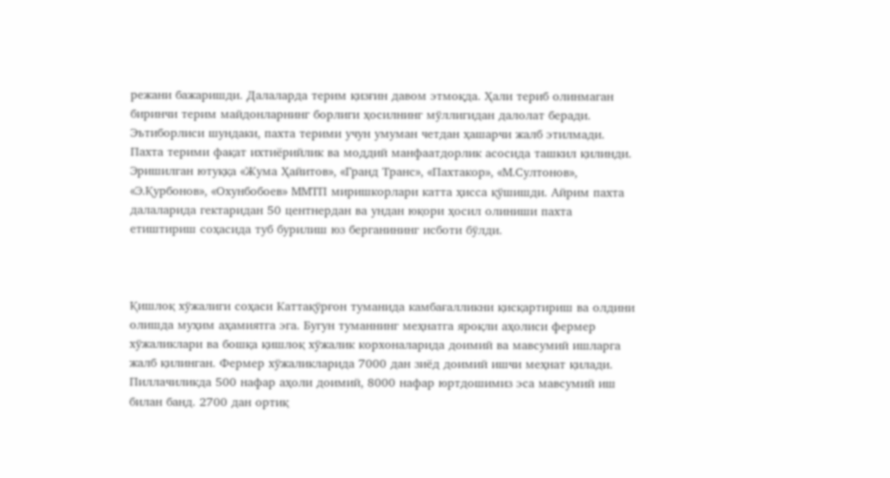режани бажаришди. Далаларда терим қизғин давом этмоқда. Ҳали териб олинмаган биринчи терим майдонларнинг борлиги ҳосилнинг мўллигидан далолат беради. Эътиборлиси шундаки, пахта терими учун умуман четдан ҳашарчи жалб этилмади. Пахта терими фақат ихтиёрийлик ва моддий манфаатдорлик асосида ташкил қилинди. Эришилган ютуққа «Жума Ҳайитов», «Гранд Транс», «Пахтакор», «М.Султонов», «Э.Қурбонов», «Охунбобоев» ММТП миришкорлари катта ҳисса қўшишди. Айрим пахта далаларида гектаридан 50 центнердан ва ундан юқори ҳосил олиниши пахта етиштириш соҳасида туб бурилиш юз берганининг исботи бўлди.



Қишлоқ хўжалиги соҳаси Каттақўрғон туманида камбағалликни қисқартириш ва олдини олишда муҳим аҳамиятга эга. Бугун туманнинг меҳнатга яроқли аҳолиси фермер хўжаликлари ва бошқа қишлоқ хўжалик корхоналарида доимий ва мавсумий ишларга жалб қилинган. Фермер хўжаликларида 7000 дан зиёд доимий ишчи меҳнат қилади. Пиллачиликда 500 нафар аҳоли доимий, 8000 нафар юртдошимиз эса мавсумий иш билан банд. 2700 дан ортиқ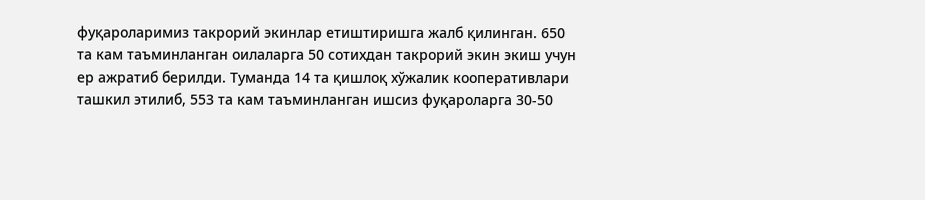фуқароларимиз такрорий экинлар етиштиришга жалб қилинган. 650 та кам таъминланган оилаларга 50 сотихдан такрорий экин экиш учун ер ажратиб берилди. Туманда 14 та қишлоқ хўжалик кооперативлари ташкил этилиб, 553 та кам таъминланган ишсиз фуқароларга 30-50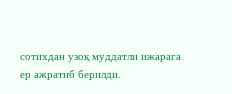сотихдан узоқ муддатли ижарага ер ажратиб берилди.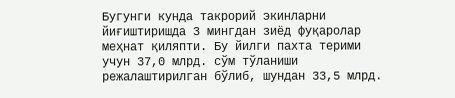Бугунги кунда такрорий экинларни йиғиштиришда 3 мингдан зиёд фуқаролар меҳнат қиляпти. Бу йилги пахта терими учун 37,0 млрд. сўм тўланиши режалаштирилган бўлиб, шундан 33,5 млрд.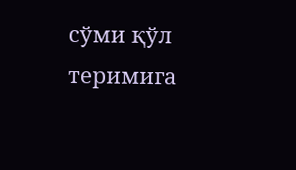сўми қўл теримига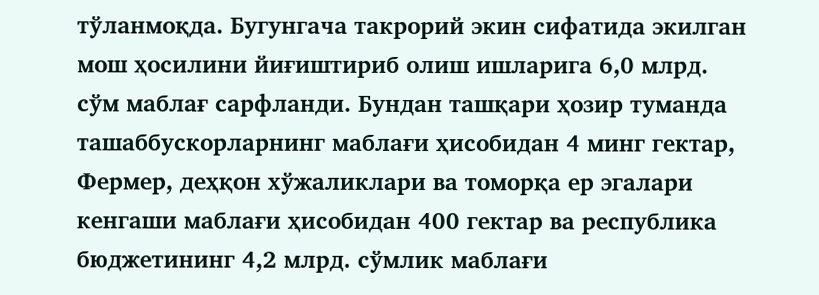тўланмоқда. Бугунгача такрорий экин сифатида экилган мош ҳосилини йиғиштириб олиш ишларига 6,0 млрд. сўм маблағ сарфланди. Бундан ташқари ҳозир туманда ташаббускорларнинг маблағи ҳисобидан 4 минг гектар, Фермер, деҳқон хўжаликлари ва томорқа ер эгалари кенгаши маблағи ҳисобидан 400 гектар ва республика бюджетининг 4,2 млрд. сўмлик маблағи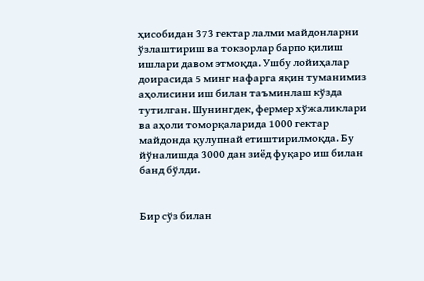ҳисобидан 373 гектар лалми майдонларни ўзлаштириш ва токзорлар барпо қилиш ишлари давом этмоқда. Ушбу лойиҳалар доирасида 5 минг нафарга яқин туманимиз аҳолисини иш билан таъминлаш кўзда тутилган. Шунингдек, фермер хўжаликлари ва аҳоли томорқаларида 1000 гектар майдонда қулупнай етиштирилмоқда. Бу йўналишда 3000 дан зиёд фуқаро иш билан банд бўлди.


Бир сўз билан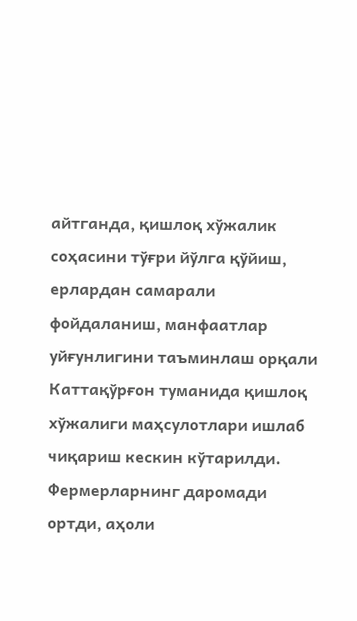айтганда, қишлоқ хўжалик соҳасини тўғри йўлга қўйиш, ерлардан самарали фойдаланиш, манфаатлар уйғунлигини таъминлаш орқали Каттақўрғон туманида қишлоқ хўжалиги маҳсулотлари ишлаб чиқариш кескин кўтарилди. Фермерларнинг даромади ортди, аҳоли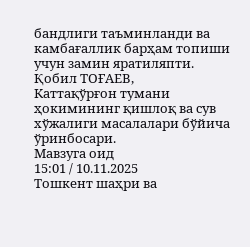бандлиги таъминланди ва камбағаллик барҳам топиши учун замин яратиляпти.
Қобил ТОҒАЕВ,
Каттақўрғон тумани ҳокимининг қишлоқ ва сув хўжалиги масалалари бўйича ўринбосари.
Мавзуга оид
15:01 / 10.11.2025
Тошкент шаҳри ва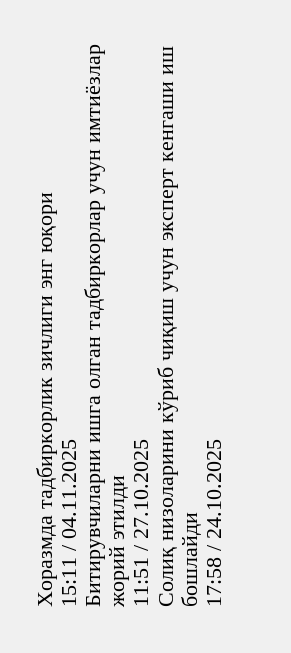Хоразмда тадбиркорлик зичлиги энг юқори
15:11 / 04.11.2025
Битирувчиларни ишга олган тадбиркорлар учун имтиёзлар жорий этилди
11:51 / 27.10.2025
Солиқ низоларини кўриб чиқиш учун эксперт кенгаши иш бошлайди
17:58 / 24.10.2025